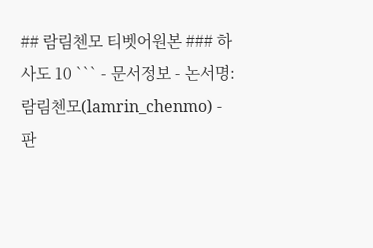## 람림첸모 티벳어원본 ### 하사도 10 ``` - 문서정보 - 논서명: 람림첸모(lamrin_chenmo) - 판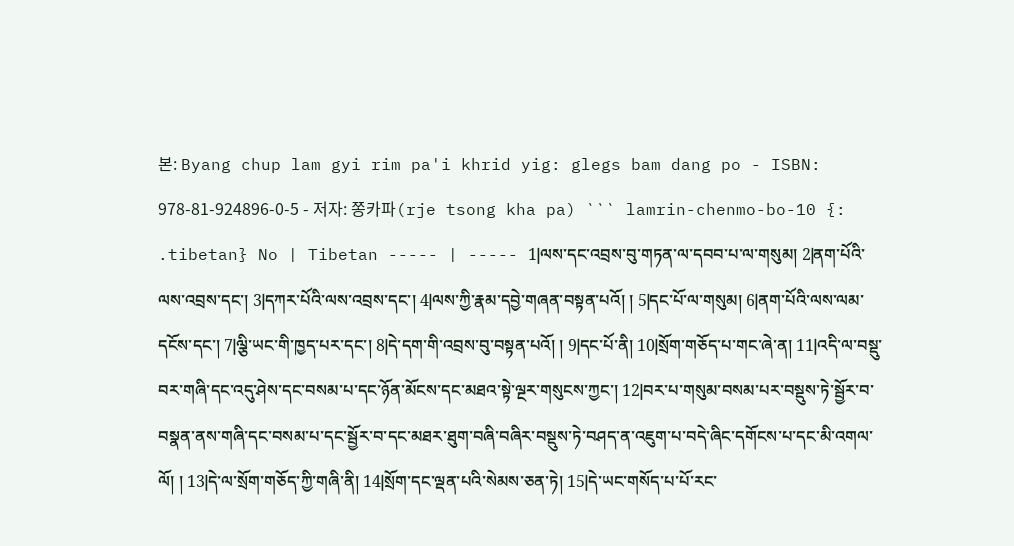본: Byang chup lam gyi rim pa'i khrid yig: glegs bam dang po - ISBN: 978-81-924896-0-5 - 저자: 쫑카파(rje tsong kha pa) ``` lamrin-chenmo-bo-10 {: .tibetan} No | Tibetan ----- | ----- 1|ལས་དང་འབྲས་བུ་གཏན་ལ་དབབ་པ་ལ་གསུམ། 2|ནག་པོའི་ལས་འབྲས་དང་། 3|དཀར་པོའི་ལས་འབྲས་དང་། 4|ལས་ཀྱི་རྣམ་དབྱེ་གཞན་བསྟན་པའོ། ། 5|དང་པོ་ལ་གསུམ། 6|ནག་པོའི་ལས་ལམ་དངོས་དང་། 7|ལྕི་ཡང་གི་ཁྱད་པར་དང་། 8|དེ་དག་གི་འབྲས་བུ་བསྟན་པའོ། ། 9|དང་པོ་ནི། 10|སྲོག་གཅོད་པ་གང་ཞེ་ན། 11|འདི་ལ་བསྡུ་བར་གཞི་དང་འདུ་ཤེས་དང་བསམ་པ་དང་ཉོན་མོངས་དང་མཐའ་སྟེ་ལྔར་གསུངས་ཀྱང་། 12|བར་པ་གསུམ་བསམ་པར་བསྡུས་ཏེ་སྦྱོར་བ་བསྣན་ནས་གཞི་དང་བསམ་པ་དང་སྦྱོར་བ་དང་མཐར་ཐུག་བཞི་བཞིར་བསྡུས་ཏེ་བཤད་ན་འཇུག་པ་བདེ་ཞིང་དགོངས་པ་དང་མི་འགལ་ལོ། ། 13|དེ་ལ་སྲོག་གཅོད་ཀྱི་གཞི་ནི། 14|སྲོག་དང་ལྡན་པའི་སེམས་ཅན་ཏེ། 15|དེ་ཡང་གསོད་པ་པོ་རང་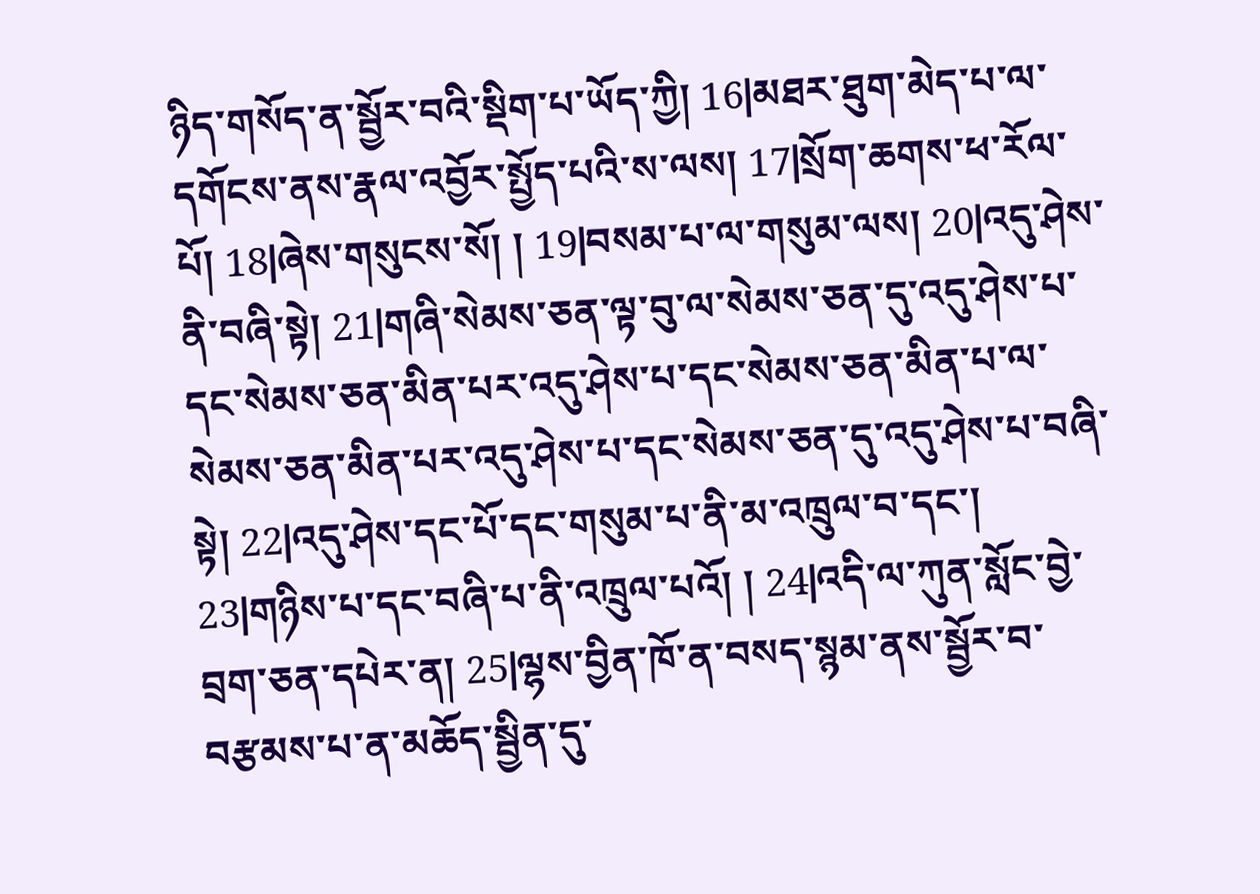ཉིད་གསོད་ན་སྦྱོར་བའི་སྡིག་པ་ཡོད་ཀྱི། 16|མཐར་ཐུག་མེད་པ་ལ་དགོངས་ནས་རྣལ་འབྱོར་སྤྱོད་པའི་ས་ལས། 17|སྲོག་ཆགས་ཕ་རོལ་པོ། 18|ཞེས་གསུངས་སོ། ། 19|བསམ་པ་ལ་གསུམ་ལས། 20|འདུ་ཤེས་ནི་བཞི་སྟེ། 21|གཞི་སེམས་ཅན་ལྟ་བུ་ལ་སེམས་ཅན་དུ་འདུ་ཤེས་པ་དང་སེམས་ཅན་མིན་པར་འདུ་ཤེས་པ་དང་སེམས་ཅན་མིན་པ་ལ་སེམས་ཅན་མིན་པར་འདུ་ཤེས་པ་དང་སེམས་ཅན་དུ་འདུ་ཤེས་པ་བཞི་སྟེ། 22|འདུ་ཤེས་དང་པོ་དང་གསུམ་པ་ནི་མ་འཁྲུལ་བ་དང་། 23|གཉིས་པ་དང་བཞི་པ་ནི་འཁྲུལ་པའོ། ། 24|འདི་ལ་ཀུན་སློང་བྱེ་བྲག་ཅན་དཔེར་ན། 25|ལྷས་བྱིན་ཁོ་ན་བསད་སྙམ་ནས་སྦྱོར་བ་བརྩམས་པ་ན་མཆོད་སྦྱིན་དུ་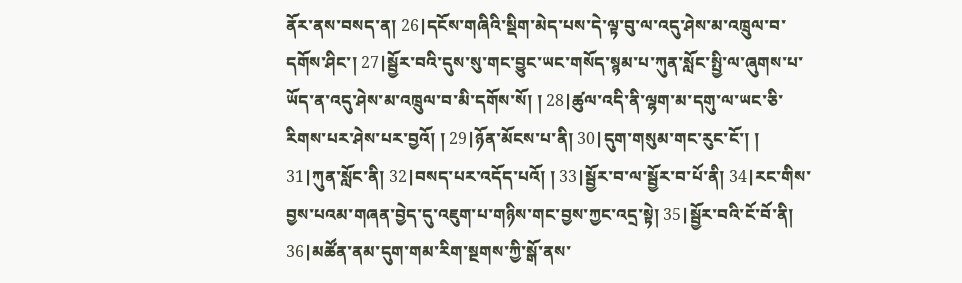ནོར་ནས་བསད་ན། 26|དངོས་གཞིའི་སྡིག་མེད་པས་དེ་ལྟ་བུ་ལ་འདུ་ཤེས་མ་འཁྲུལ་བ་དགོས་ཤིང་། 27|སྦྱོར་བའི་དུས་སུ་གང་བྱུང་ཡང་གསོད་སྙམ་པ་ཀུན་སློང་སྤྱི་ལ་ཞུགས་པ་ཡོད་ན་འདུ་ཤེས་མ་འཁྲུལ་བ་མི་དགོས་སོ། ། 28|ཚུལ་འདི་ནི་ལྷག་མ་དགུ་ལ་ཡང་ཅི་རིགས་པར་ཤེས་པར་བྱའོ། ། 29|ཉོན་མོངས་པ་ནི། 30|དུག་གསུམ་གང་རུང་ངོ་། ། 31|ཀུན་སློང་ནི། 32|བསད་པར་འདོད་པའོ། ། 33|སྦྱོར་བ་ལ་སྦྱོར་བ་པོ་ནི། 34|རང་གིས་བྱས་པའམ་གཞན་བྱེད་དུ་འཇུག་པ་གཉིས་གང་བྱས་ཀྱང་འདྲ་སྟེ། 35|སྦྱོར་བའི་ངོ་བོ་ནི། 36|མཚོན་ནམ་དུག་གམ་རིག་སྔགས་ཀྱི་སྒོ་ནས་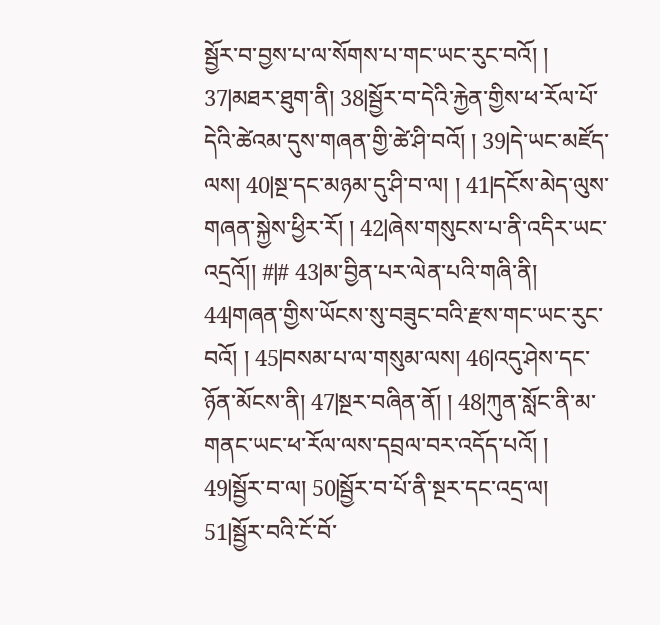སྦྱོར་བ་བྱས་པ་ལ་སོགས་པ་གང་ཡང་རུང་བའོ། ། 37|མཐར་ཐུག་ནི། 38|སྦྱོར་བ་དེའི་རྐྱེན་གྱིས་ཕ་རོལ་པོ་དེའི་ཚེའམ་དུས་གཞན་གྱི་ཚེ་ཤི་བའོ། ། 39|དེ་ཡང་མཛོད་ལས། 40|སྔ་དང་མཉམ་དུ་ཤི་བ་ལ། ། 41|དངོས་མེད་ལུས་གཞན་སྐྱེས་ཕྱིར་རོ། ། 42|ཞེས་གསུངས་པ་ནི་འདིར་ཡང་འདྲའོ།། #|# 43|མ་བྱིན་པར་ལེན་པའི་གཞི་ནི། 44|གཞན་གྱིས་ཡོངས་སུ་བཟུང་བའི་རྫས་གང་ཡང་རུང་བའོ། ། 45|བསམ་པ་ལ་གསུམ་ལས། 46|འདུ་ཤེས་དང་ཉོན་མོངས་ནི། 47|སྔར་བཞིན་ནོ། ། 48|ཀུན་སློང་ནི་མ་གནང་ཡང་ཕ་རོལ་ལས་དབྲལ་བར་འདོད་པའོ། ། 49|སྦྱོར་བ་ལ། 50|སྦྱོར་བ་པོ་ནི་སྔར་དང་འདྲ་ལ། 51|སྦྱོར་བའི་ངོ་བོ་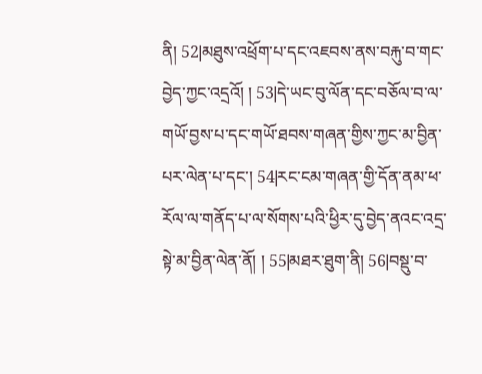ནི། 52|མཐུས་འཕྲོག་པ་དང་འཇབས་ནས་བརྐུ་བ་གང་བྱེད་ཀྱང་འདྲའོ། ། 53|དེ་ཡང་བུ་ལོན་དང་བཅོལ་བ་ལ་གཡོ་བྱས་པ་དང་གཡོ་ཐབས་གཞན་གྱིས་ཀྱང་མ་བྱིན་པར་ལེན་པ་དང་། 54|རང་ངམ་གཞན་གྱི་དོན་ནམ་ཕ་རོལ་ལ་གནོད་པ་ལ་སོགས་པའི་ཕྱིར་དུ་བྱེད་ནའང་འདྲ་སྟེ་མ་བྱིན་ལེན་ནོ། ། 55|མཐར་ཐུག་ནི། 56|བསྡུ་བ་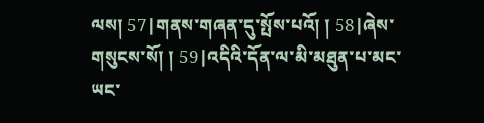ལས། 57|གནས་གཞན་དུ་སྤོས་པའོ། ། 58|ཞེས་གསུངས་སོ། ། 59|འདིའི་དོན་ལ་མི་མཐུན་པ་མང་ཡང་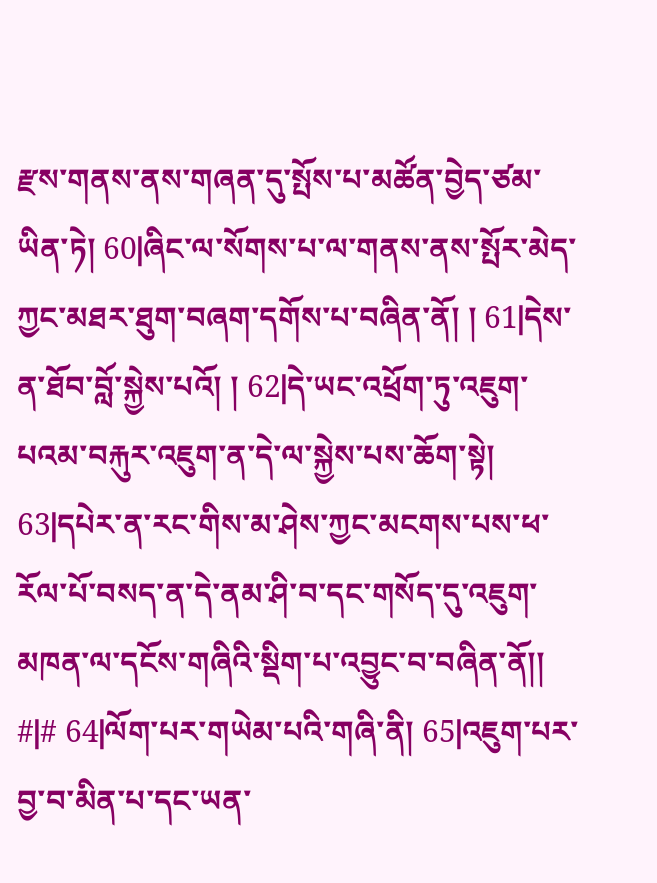རྫས་གནས་ནས་གཞན་དུ་སྤོས་པ་མཚོན་བྱེད་ཙམ་ཡིན་ཏེ། 60|ཞིང་ལ་སོགས་པ་ལ་གནས་ནས་སྤོར་མེད་ཀྱང་མཐར་ཐུག་བཞག་དགོས་པ་བཞིན་ནོ། ། 61|དེས་ན་ཐོབ་བློ་སྐྱེས་པའོ། ། 62|དེ་ཡང་འཕྲོག་ཏུ་འཇུག་པའམ་བརྐུར་འཇུག་ན་དེ་ལ་སྐྱེས་པས་ཆོག་སྟེ། 63|དཔེར་ན་རང་གིས་མ་ཤེས་ཀྱང་མངགས་པས་ཕ་རོལ་པོ་བསད་ན་དེ་ནམ་ཤི་བ་དང་གསོད་དུ་འཇུག་མཁན་ལ་དངོས་གཞིའི་སྡིག་པ་འབྱུང་བ་བཞིན་ནོ།། #|# 64|ལོག་པར་གཡེམ་པའི་གཞི་ནི། 65|འཇུག་པར་བྱ་བ་མིན་པ་དང་ཡན་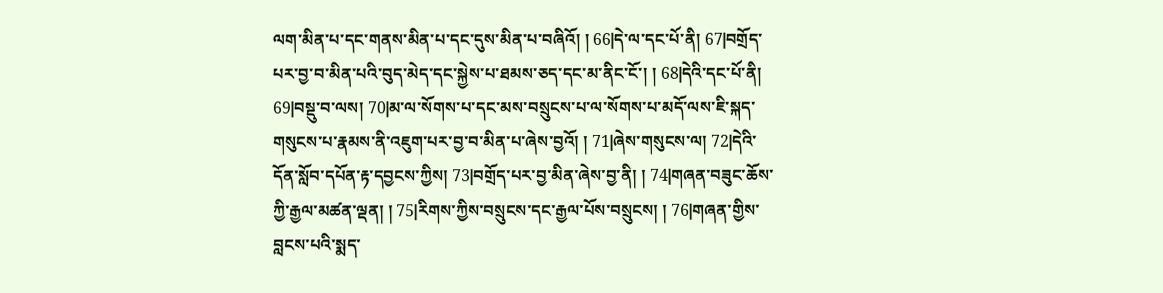ལག་མིན་པ་དང་གནས་མིན་པ་དང་དུས་མིན་པ་བཞིའོ། ། 66|དེ་ལ་དང་པོ་ནི། 67|བགྲོད་པར་བྱ་བ་མིན་པའི་བུད་མེད་དང་སྐྱེས་པ་ཐམས་ཅད་དང་མ་ནིང་ངོ་། ། 68|དེའི་དང་པོ་ནི། 69|བསྡུ་བ་ལས། 70|མ་ལ་སོགས་པ་དང་མས་བསྲུངས་པ་ལ་སོགས་པ་མདོ་ལས་ཇི་སྐད་གསུངས་པ་རྣམས་ནི་འཇུག་པར་བྱ་བ་མིན་པ་ཞེས་བྱའོ། ། 71|ཞེས་གསུངས་ལ། 72|དེའི་དོན་སློབ་དཔོན་རྟ་དབྱངས་ཀྱིས། 73|བགྲོད་པར་བྱ་མིན་ཞེས་བྱ་ནི། ། 74|གཞན་བཟུང་ཆོས་ཀྱི་རྒྱལ་མཚན་ལྡན། ། 75|རིགས་ཀྱིས་བསྲུངས་དང་རྒྱལ་པོས་བསྲུངས། ། 76|གཞན་གྱིས་བླངས་པའི་སྨད་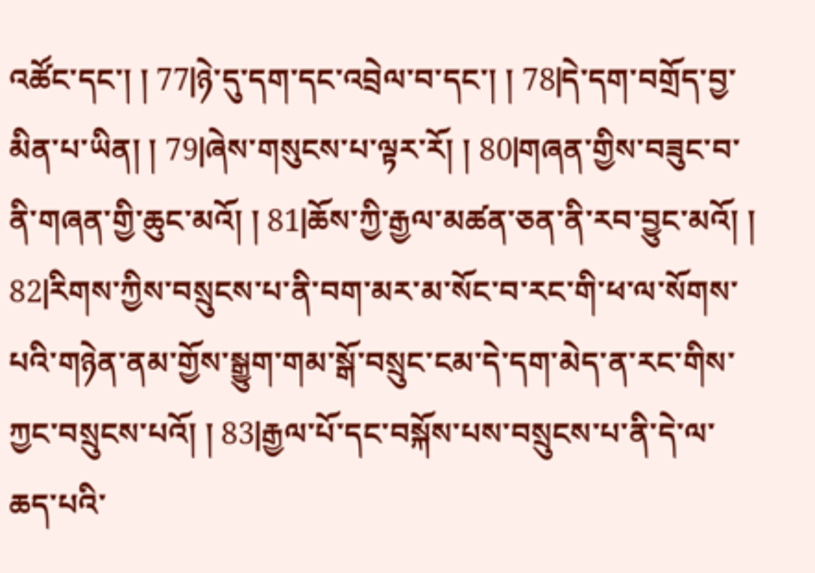འཚོང་དང་། ། 77|ཉེ་དུ་དག་དང་འབྲེལ་བ་དང་། ། 78|དེ་དག་བགྲོད་བྱ་མིན་པ་ཡིན། ། 79|ཞེས་གསུངས་པ་ལྟར་རོ། ། 80|གཞན་གྱིས་བཟུང་བ་ནི་གཞན་གྱི་ཆུང་མའོ། ། 81|ཆོས་ཀྱི་རྒྱལ་མཚན་ཅན་ནི་རབ་བྱུང་མའོ། ། 82|རིགས་ཀྱིས་བསྲུངས་པ་ནི་བག་མར་མ་སོང་བ་རང་གི་ཕ་ལ་སོགས་པའི་གཉེན་ནམ་གྱོས་སྒྱུག་གམ་སྒོ་བསྲུང་ངམ་དེ་དག་མེད་ན་རང་གིས་ཀྱང་བསྲུངས་པའོ། ། 83|རྒྱལ་པོ་དང་བསྐོས་པས་བསྲུངས་པ་ནི་དེ་ལ་ཆད་པའི་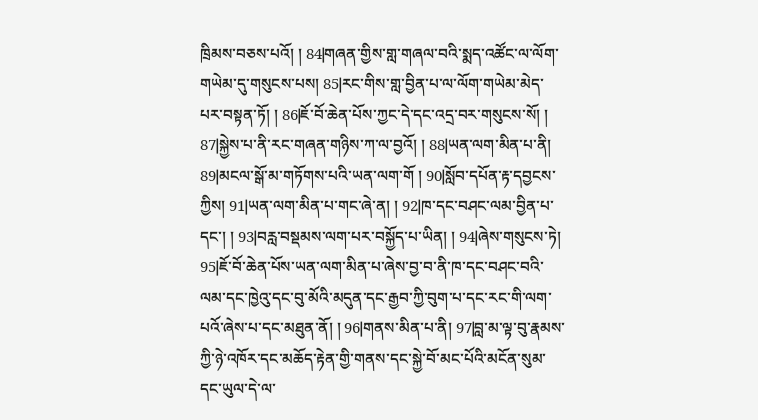ཁྲིམས་བཅས་པའོ། ། 84|གཞན་གྱིས་གླ་གཞལ་བའི་སྨད་འཚོང་ལ་ལོག་གཡེམ་དུ་གསུངས་པས། 85|རང་གིས་གླ་བྱིན་པ་ལ་ལོག་གཡེམ་མེད་པར་བསྟན་ཏོ། ། 86|ཇོ་བོ་ཆེན་པོས་ཀྱང་དེ་དང་འདྲ་བར་གསུངས་སོ། ། 87|སྐྱེས་པ་ནི་རང་གཞན་གཉིས་ཀ་ལ་བྱའོ། ། 88|ཡན་ལག་མིན་པ་ནི། 89|མངལ་སྒོ་མ་གཏོགས་པའི་ཡན་ལག་གོ ། 90|སློབ་དཔོན་རྟ་དབྱངས་ཀྱིས། 91|ཡན་ལག་མིན་པ་གང་ཞེ་ན། ། 92|ཁ་དང་བཤང་ལམ་བྱིན་པ་དང་། ། 93|བརླ་བསྡམས་ལག་པར་བསྐྱོད་པ་ཡིན། ། 94|ཞེས་གསུངས་ཏེ། 95|ཇོ་བོ་ཆེན་པོས་ཡན་ལག་མིན་པ་ཞེས་བྱ་བ་ནི་ཁ་དང་བཤང་བའི་ལམ་དང་ཁྱེའུ་དང་བུ་མོའི་མདུན་དང་རྒྱབ་ཀྱི་བུག་པ་དང་རང་གི་ལག་པའོ་ཞེས་པ་དང་མཐུན་ནོ། ། 96|གནས་མིན་པ་ནི། 97|བླ་མ་ལྟ་བུ་རྣམས་ཀྱི་ཉེ་འཁོར་དང་མཆོད་རྟེན་གྱི་གནས་དང་སྐྱེ་བོ་མང་པོའི་མངོན་སུམ་དང་ཡུལ་དེ་ལ་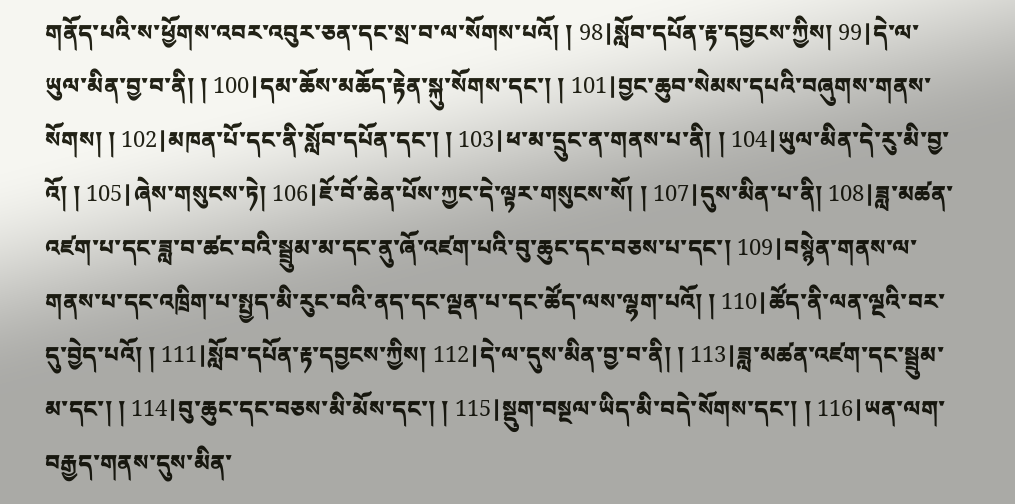གནོད་པའི་ས་ཕྱོགས་འབར་འབུར་ཅན་དང་སྲ་བ་ལ་སོགས་པའོ། ། 98|སློབ་དཔོན་རྟ་དབྱངས་ཀྱིས། 99|དེ་ལ་ཡུལ་མིན་བྱ་བ་ནི། ། 100|དམ་ཆོས་མཆོད་རྟེན་སྐུ་སོགས་དང་། ། 101|བྱང་ཆུབ་སེམས་དཔའི་བཞུགས་གནས་སོགས། ། 102|མཁན་པོ་དང་ནི་སློབ་དཔོན་དང་། ། 103|ཕ་མ་དྲུང་ན་གནས་པ་ནི། ། 104|ཡུལ་མིན་དེ་རུ་མི་བྱ་འོ། ། 105|ཞེས་གསུངས་ཏེ། 106|ཇོ་བོ་ཆེན་པོས་ཀྱང་དེ་ལྟར་གསུངས་སོ། ། 107|དུས་མིན་པ་ནི། 108|ཟླ་མཚན་འཛག་པ་དང་ཟླ་བ་ཚང་བའི་སྦྲུམ་མ་དང་ནུ་ཞོ་འཛག་པའི་བུ་ཆུང་དང་བཅས་པ་དང་། 109|བསྙེན་གནས་ལ་གནས་པ་དང་འཁྲིག་པ་སྤྱད་མི་རུང་བའི་ནད་དང་ལྡན་པ་དང་ཚོད་ལས་ལྷག་པའོ། ། 110|ཚོད་ནི་ལན་ལྔའི་བར་དུ་བྱེད་པའོ། ། 111|སློབ་དཔོན་རྟ་དབྱངས་ཀྱིས། 112|དེ་ལ་དུས་མིན་བྱ་བ་ནི། ། 113|ཟླ་མཚན་འཛག་དང་སྦྲུམ་མ་དང་། ། 114|བུ་ཆུང་དང་བཅས་མི་མོས་དང་། ། 115|སྡུག་བསྔལ་ཡིད་མི་བདེ་སོགས་དང་། ། 116|ཡན་ལག་བརྒྱད་གནས་དུས་མིན་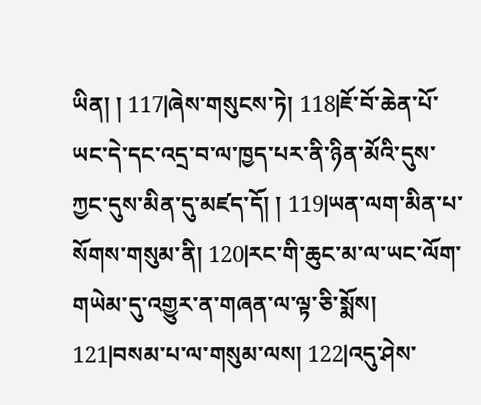ཡིན། ། 117|ཞེས་གསུངས་ཏེ། 118|ཇོ་བོ་ཆེན་པོ་ཡང་དེ་དང་འདྲ་བ་ལ་ཁྱད་པར་ནི་ཉིན་མོའི་དུས་ཀྱང་དུས་མིན་དུ་མཛད་དོ། ། 119|ཡན་ལག་མིན་པ་སོགས་གསུམ་ནི། 120|རང་གི་ཆུང་མ་ལ་ཡང་ལོག་གཡེམ་དུ་འགྱུར་ན་གཞན་ལ་ལྟ་ཅི་སྨོས། 121|བསམ་པ་ལ་གསུམ་ལས། 122|འདུ་ཤེས་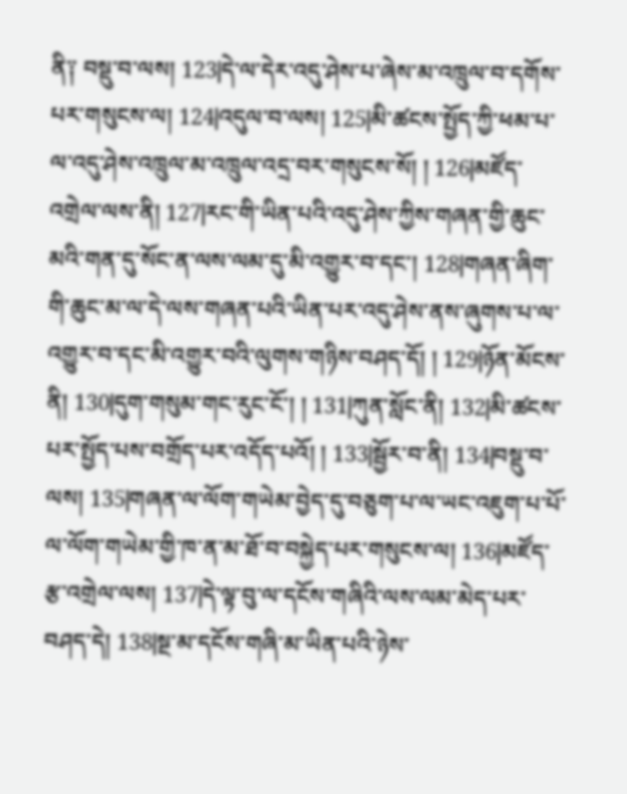ནི༑ བསྡུ་བ་ལས། 123|དེ་ལ་དེར་འདུ་ཤེས་པ་ཞེས་མ་འཁྲུལ་བ་དགོས་པར་གསུངས་ལ། 124|འདུལ་བ་ལས། 125|མི་ཚངས་སྤྱོད་ཀྱི་ཕམ་པ་ལ་འདུ་ཤེས་འཁྲུལ་མ་འཁྲུལ་འདྲ་བར་གསུངས་སོ། ། 126|མཛོད་འགྲེལ་ལས་ནི། 127|རང་གི་ཡིན་པའི་འདུ་ཤེས་ཀྱིས་གཞན་གྱི་ཆུང་མའི་གན་དུ་སོང་ན་ལས་ལམ་དུ་མི་འགྱུར་བ་དང་། 128|གཞན་ཞིག་གི་ཆུང་མ་ལ་དེ་ལས་གཞན་པའི་ཡིན་པར་འདུ་ཤེས་ནས་ཞུགས་པ་ལ་འགྱུར་བ་དང་མི་འགྱུར་བའི་ལུགས་གཉིས་བཤད་དོ། ། 129|ཉོན་མོངས་ནི། 130|དུག་གསུམ་གང་རུང་ངོ་། ། 131|ཀུན་སློང་ནི། 132|མི་ཚངས་པར་སྤྱོད་པས་བགྲོད་པར་འདོད་པའོ། ། 133|སྦྱོར་བ་ནི། 134|བསྡུ་བ་ལས། 135|གཞན་ལ་ལོག་གཡེམ་བྱེད་དུ་བཅུག་པ་ལ་ཡང་འཇུག་པ་པོ་ལ་ལོག་གཡེམ་གྱི་ཁ་ན་མ་ཐོ་བ་བསྐྱེད་པར་གསུངས་ལ། 136|མཛོད་རྩ་འགྲེལ་ལས། 137|དེ་ལྟ་བུ་ལ་དངོས་གཞིའི་ལས་ལམ་མེད་པར་བཤད་དེ། 138|སྔ་མ་དངོས་གཞི་མ་ཡིན་པའི་ཉེས་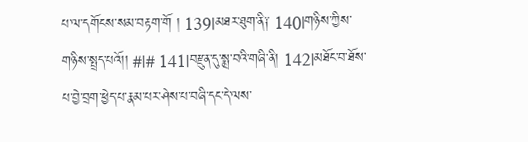པ་ལ་དགོངས་སམ་བརྟག་གོ ། 139|མཐར་ཐུག་ནི༑ 140|གཉིས་ཀྱིས་གཉིས་སྤྲད་པའོ།། #|# 141|བརྫུན་དུ་སྨྲ་བའི་གཞི་ནི། 142|མཐོང་བ་ཐོས་པ་བྱེ་བྲག་ཕྱེད་པ་རྣམ་པར་ཤེས་པ་བཞི་དང་དེ་ལས་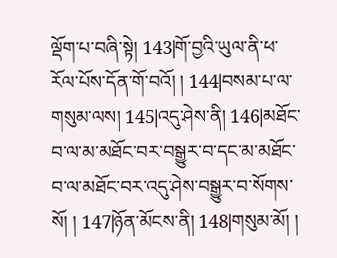ལྡོག་པ་བཞི་སྟེ། 143|གོ་བྱའི་ཡུལ་ནི་ཕ་རོལ་པོས་དོན་གོ་བའོ། ། 144|བསམ་པ་ལ་གསུམ་ལས། 145|འདུ་ཤེས་ནི། 146|མཐོང་བ་ལ་མ་མཐོང་བར་བསྒྱུར་བ་དང་མ་མཐོང་བ་ལ་མཐོང་བར་འདུ་ཤེས་བསྒྱུར་བ་སོགས་སོ། ། 147|ཉོན་མོངས་ནི། 148|གསུམ་མོ། །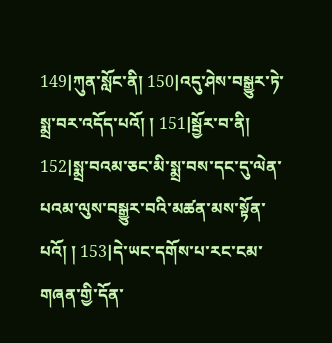149|ཀུན་སློང་ནི། 150|འདུ་ཤེས་བསྒྱུར་ཏེ་སྨྲ་བར་འདོད་པའོ། ། 151|སྦྱོར་བ་ནི། 152|སྨྲ་བའམ་ཅང་མི་སྨྲ་བས་དང་དུ་ལེན་པའམ་ལུས་བསྒྱུར་བའི་མཚན་མས་སྟོན་པའོ། ། 153|དེ་ཡང་དགོས་པ་རང་ངམ་གཞན་གྱི་དོན་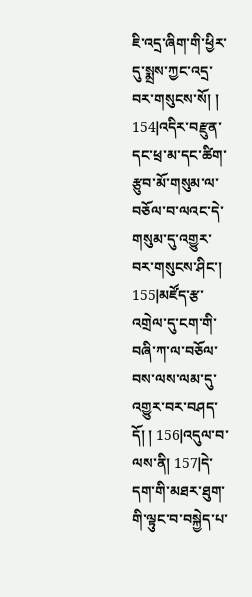ཇི་འདྲ་ཞིག་གི་ཕྱིར་དུ་སྨྲས་ཀྱང་འདྲ་བར་གསུངས་སོ། ། 154|འདིར་བརྫུན་དང་ཕྲ་མ་དང་ཚིག་རྩུབ་མོ་གསུམ་ལ་བཅོལ་བ་ལའང་དེ་གསུམ་དུ་འགྱུར་བར་གསུངས་ཤིང་། 155|མཛོད་རྩ་འགྲེལ་དུ་ངག་གི་བཞི་ཀ་ལ་བཅོལ་བས་ལས་ལམ་དུ་འགྱུར་བར་བཤད་དོ། ། 156|འདུལ་བ་ལས་ནི། 157|དེ་དག་གི་མཐར་ཐུག་གི་ལྟུང་བ་བསྐྱེད་པ་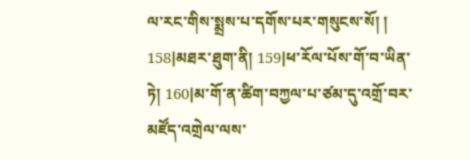ལ་རང་གིས་སྨྲས་པ་དགོས་པར་གསུངས་སོ། ། 158|མཐར་ཐུག་ནི། 159|ཕ་རོལ་པོས་གོ་བ་ཡིན་ཏེ། 160|མ་གོ་ན་ཚིག་བཀྱལ་པ་ཙམ་དུ་འགྲོ་བར་མཛོད་འགྲེལ་ལས་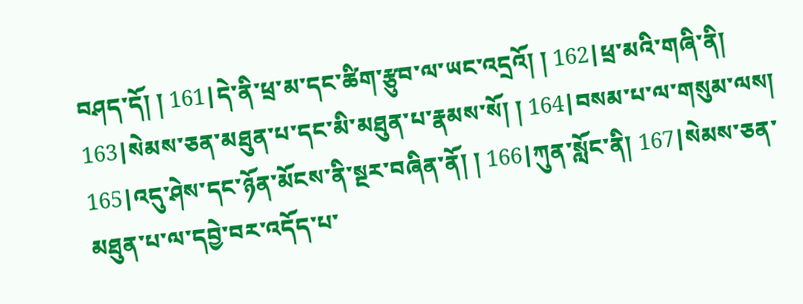བཤད་དོ། ། 161|དེ་ནི་ཕྲ་མ་དང་ཚིག་རྩུབ་ལ་ཡང་འདྲའོ། ། 162|ཕྲ་མའི་གཞི་ནི། 163|སེམས་ཅན་མཐུན་པ་དང་མི་མཐུན་པ་རྣམས་སོ། ། 164|བསམ་པ་ལ་གསུམ་ལས། 165|འདུ་ཤེས་དང་ཉོན་མོངས་ནི་སྔར་བཞིན་ནོ། ། 166|ཀུན་སློང་ནི། 167|སེམས་ཅན་མཐུན་པ་ལ་དབྱེ་བར་འདོད་པ་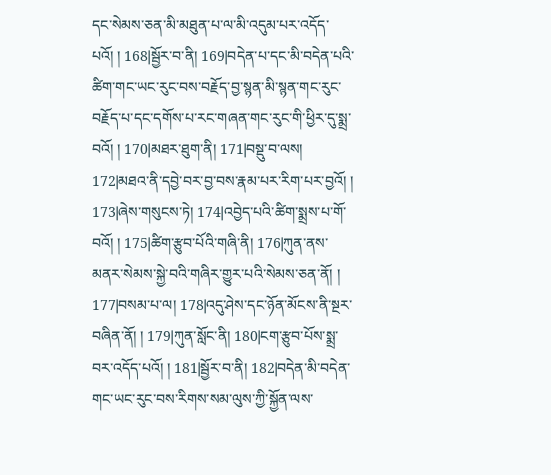དང་སེམས་ཅན་མི་མཐུན་པ་ལ་མི་འདུམ་པར་འདོད་པའོ། ། 168|སྦྱོར་བ་ནི། 169|བདེན་པ་དང་མི་བདེན་པའི་ཚིག་གང་ཡང་རུང་བས་བརྗོད་བྱ་སྙན་མི་སྙན་གང་རུང་བརྗོད་པ་དང་དགོས་པ་རང་གཞན་གང་རུང་གི་ཕྱིར་དུ་སྨྲ་བའོ། ། 170|མཐར་ཐུག་ནི། 171|བསྡུ་བ་ལས། 172|མཐའ་ནི་དབྱེ་བར་བྱ་བས་རྣམ་པར་རིག་པར་བྱའོ། ། 173|ཞེས་གསུངས་ཏེ། 174|འབྱེད་པའི་ཚིག་སྨྲས་པ་གོ་བའོ། ། 175|ཚིག་རྩུབ་པོའི་གཞི་ནི། 176|ཀུན་ནས་མནར་སེམས་སྐྱེ་བའི་གཞིར་གྱུར་པའི་སེམས་ཅན་ནོ། ། 177|བསམ་པ་ལ། 178|འདུ་ཤེས་དང་ཉོན་མོངས་ནི་སྔར་བཞིན་ནོ། ། 179|ཀུན་སློང་ནི། 180|ངག་རྩུབ་པོས་སྨྲ་བར་འདོད་པའོ། ། 181|སྦྱོར་བ་ནི། 182|བདེན་མི་བདེན་གང་ཡང་རུང་བས་རིགས་སམ་ལུས་ཀྱི་སྐྱོན་ལས་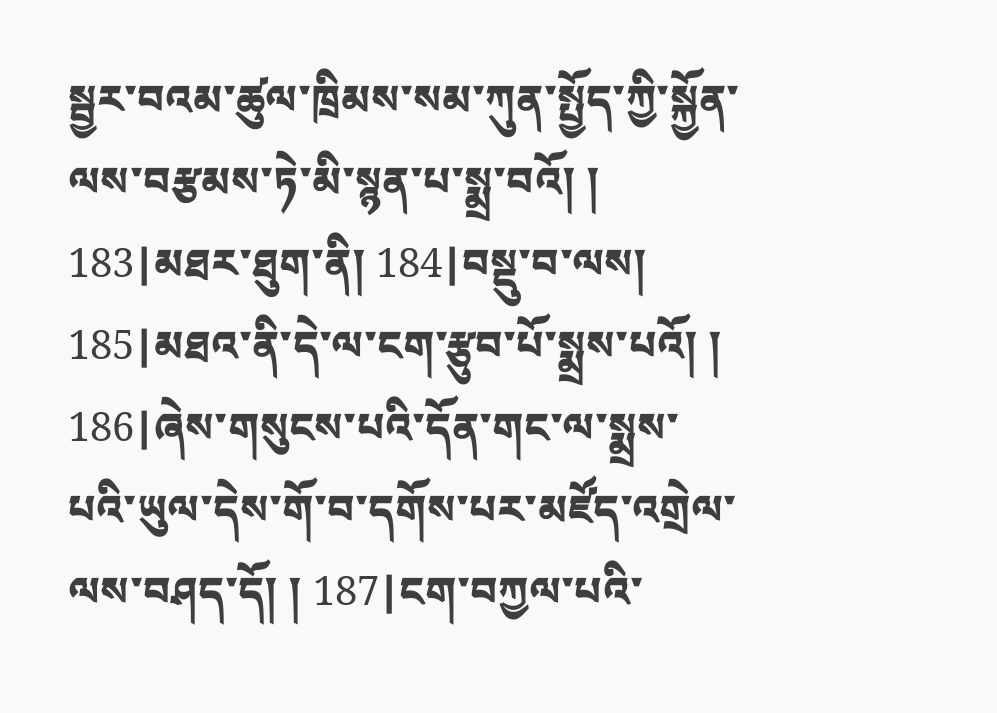སྦྱར་བའམ་ཚུལ་ཁྲིམས་སམ་ཀུན་སྤྱོད་ཀྱི་སྐྱོན་ལས་བརྩམས་ཏེ་མི་སྙན་པ་སྨྲ་བའོ། ། 183|མཐར་ཐུག་ནི། 184|བསྡུ་བ་ལས། 185|མཐའ་ནི་དེ་ལ་ངག་རྩུབ་པོ་སྨྲས་པའོ། ། 186|ཞེས་གསུངས་པའི་དོན་གང་ལ་སྨྲས་པའི་ཡུལ་དེས་གོ་བ་དགོས་པར་མཛོད་འགྲེལ་ལས་བཤད་དོ། ། 187|ངག་བཀྱལ་པའི་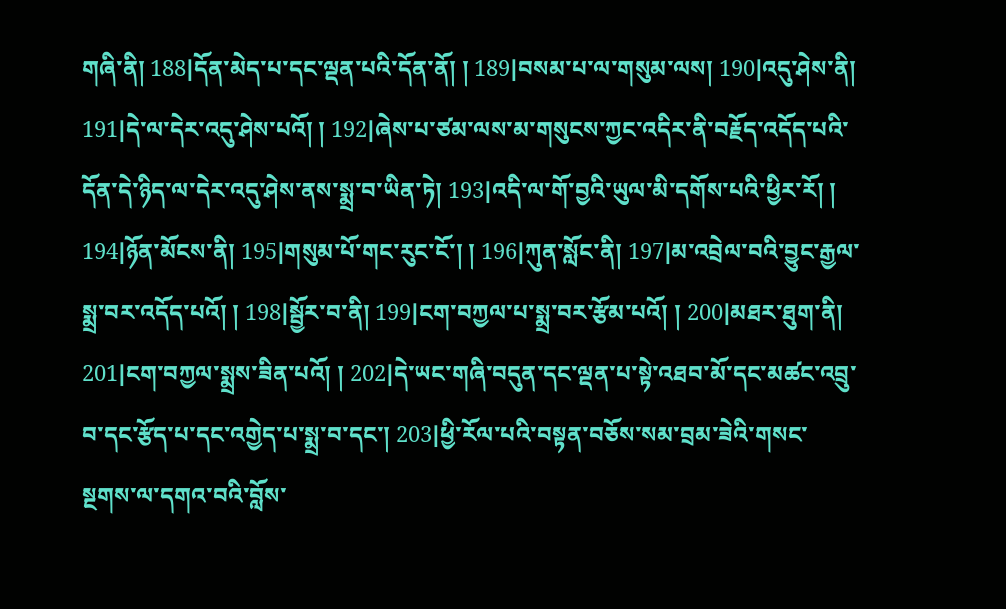གཞི་ནི། 188|དོན་མེད་པ་དང་ལྡན་པའི་དོན་ནོ། ། 189|བསམ་པ་ལ་གསུམ་ལས། 190|འདུ་ཤེས་ནི། 191|དེ་ལ་དེར་འདུ་ཤེས་པའོ། ། 192|ཞེས་པ་ཙམ་ལས་མ་གསུངས་ཀྱང་འདིར་ནི་བརྗོད་འདོད་པའི་དོན་དེ་ཉིད་ལ་དེར་འདུ་ཤེས་ནས་སྨྲ་བ་ཡིན་ཏེ། 193|འདི་ལ་གོ་བྱའི་ཡུལ་མི་དགོས་པའི་ཕྱིར་རོ། ། 194|ཉོན་མོངས་ནི། 195|གསུམ་པོ་གང་རུང་ངོ་། ། 196|ཀུན་སློང་ནི། 197|མ་འབྲེལ་བའི་བྱུང་རྒྱལ་སྨྲ་བར་འདོད་པའོ། ། 198|སྦྱོར་བ་ནི། 199|ངག་བཀྱལ་པ་སྨྲ་བར་རྩོམ་པའོ། ། 200|མཐར་ཐུག་ནི། 201|ངག་བཀྱལ་སྨྲས་ཟིན་པའོ། ། 202|དེ་ཡང་གཞི་བདུན་དང་ལྡན་པ་སྟེ་འཐབ་མོ་དང་མཚང་འབྲུ་བ་དང་རྩོད་པ་དང་འགྱེད་པ་སྨྲ་བ་དང་། 203|ཕྱི་རོལ་པའི་བསྟན་བཅོས་སམ་བྲམ་ཟེའི་གསང་སྔགས་ལ་དགའ་བའི་བློས་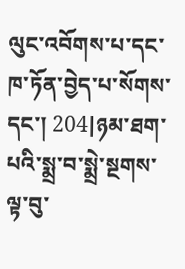ལུང་འབོགས་པ་དང་ཁ་ཏོན་བྱེད་པ་སོགས་དང་། 204|ཉམ་ཐག་པའི་སྨྲ་བ་སྨྲེ་སྔགས་ལྟ་བུ་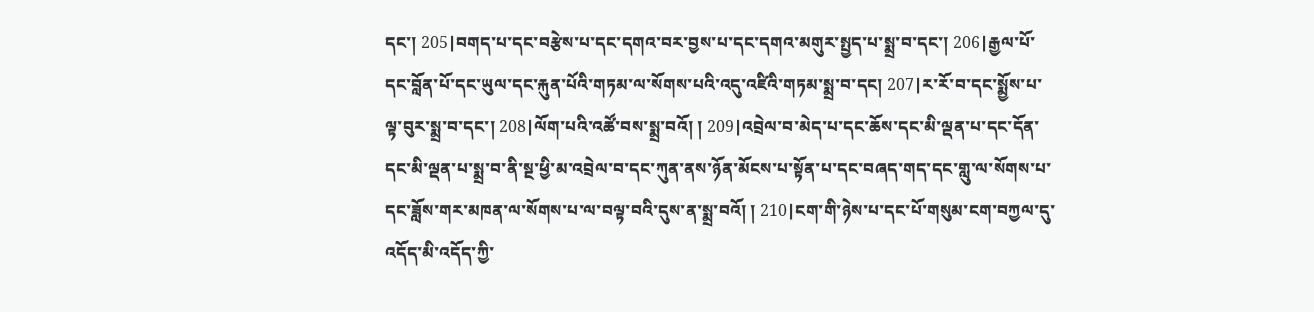དང་། 205|བགད་པ་དང་བརྩེས་པ་དང་དགའ་བར་བྱས་པ་དང་དགའ་མགུར་སྤྱད་པ་སྨྲ་བ་དང་། 206|རྒྱལ་པོ་དང་བློན་པོ་དང་ཡུལ་དང་རྐུན་པོའི་གཏམ་ལ་སོགས་པའི་འདུ་འཛིའི་གཏམ་སྨྲ་བ་དང། 207|ར་རོ་བ་དང་སྨྱོས་པ་ལྟ་བུར་སྨྲ་བ་དང་། 208|ལོག་པའི་འཚོ་བས་སྨྲ་བའོ། ། 209|འབྲེལ་བ་མེད་པ་དང་ཆོས་དང་མི་ལྡན་པ་དང་དོན་དང་མི་ལྡན་པ་སྨྲ་བ་ནི་སྔ་ཕྱི་མ་འབྲེལ་བ་དང་ཀུན་ནས་ཉོན་མོངས་པ་སྟོན་པ་དང་བཞད་གད་དང་གླུ་ལ་སོགས་པ་དང་ཟློས་གར་མཁན་ལ་སོགས་པ་ལ་བལྟ་བའི་དུས་ན་སྨྲ་བའོ། ། 210|ངག་གི་ཉེས་པ་དང་པོ་གསུམ་ངག་བཀྱལ་དུ་འདོད་མི་འདོད་ཀྱི་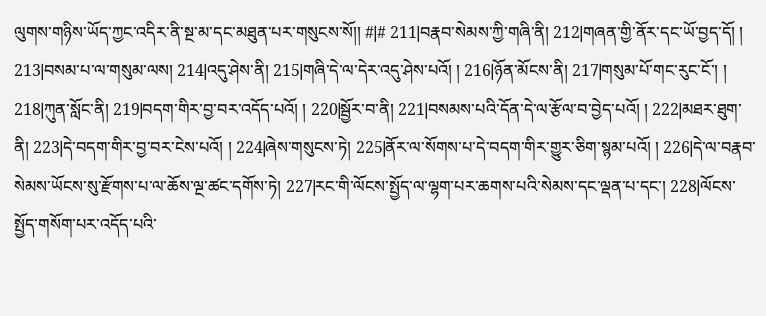ལུགས་གཉིས་ཡོད་ཀྱང་འདིར་ནི་སྔ་མ་དང་མཐུན་པར་གསུངས་སོ།། #|# 211|བརྣབ་སེམས་ཀྱི་གཞི་ནི། 212|གཞན་གྱི་ནོར་དང་ཡོ་བྱད་དོ། ། 213|བསམ་པ་ལ་གསུམ་ལས། 214|འདུ་ཤེས་ནི། 215|གཞི་དེ་ལ་དེར་འདུ་ཤེས་པའོ། ། 216|ཉོན་མོངས་ནི། 217|གསུམ་པོ་གང་རུང་ངོ་། ། 218|ཀུན་སློང་ནི། 219|བདག་གིར་བྱ་བར་འདོད་པའོ། ། 220|སྦྱོར་བ་ནི། 221|བསམས་པའི་དོན་དེ་ལ་རྩོལ་བ་བྱེད་པའོ། ། 222|མཐར་ཐུག་ནི། 223|དེ་བདག་གིར་བྱ་བར་ངེས་པའོ། ། 224|ཞེས་གསུངས་ཏེ། 225|ནོར་ལ་སོགས་པ་དེ་བདག་གིར་གྱུར་ཅིག་སྙམ་པའོ། ། 226|དེ་ལ་བརྣབ་སེམས་ཡོངས་སུ་རྫོགས་པ་ལ་ཆོས་ལྔ་ཚང་དགོས་ཏེ། 227|རང་གི་ལོངས་སྤྱོད་ལ་ལྷག་པར་ཆགས་པའི་སེམས་དང་ལྡན་པ་དང་། 228|ལོངས་སྤྱོད་གསོག་པར་འདོད་པའི་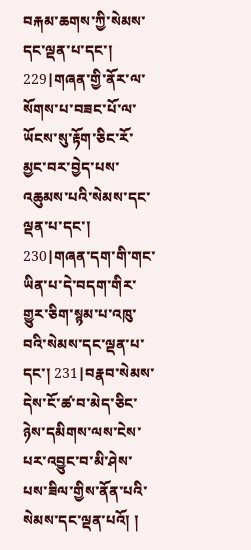བརྐམ་ཆགས་ཀྱི་སེམས་དང་ལྡན་པ་དང་། 229|གཞན་གྱི་ནོར་ལ་སོགས་པ་བཟང་པོ་ལ་ཡོངས་སུ་རྟོག་ཅིང་རོ་མྱང་བར་བྱེད་པས་འཆུམས་པའི་སེམས་དང་ལྡན་པ་དང་། 230|གཞན་དག་གི་གང་ཡིན་པ་དེ་བདག་གིར་གྱུར་ཅིག་སྙམ་པ་འཁུ་བའི་སེམས་དང་ལྡན་པ་དང་། 231|བརྣབ་སེམས་དེས་ངོ་ཚ་བ་མེད་ཅིང་ཉེས་དམིགས་ལས་ངེས་པར་འབྱུང་བ་མི་ཤེས་པས་ཟིལ་གྱིས་ནོན་པའི་སེམས་དང་ལྡན་པའོ། །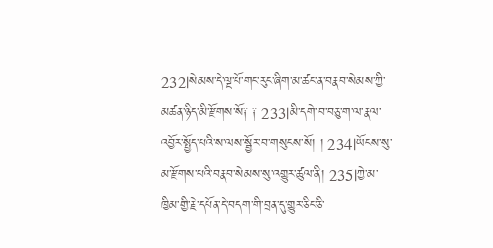232|སེམས་དེ་ལྔ་པོ་གང་རུང་ཞིག་མ་ཚང་ན་བརྣབ་སེམས་ཀྱི་མཚན་ཉིད་མི་རྫོགས་སོ༑ ༑ 233|མི་དགེ་བ་བཅུ་ག་ལ་རྣལ་འབྱོར་སྤྱོད་པའི་ས་ལས་སྦྱོར་བ་གསུངས་སོ། ། 234|ཡོངས་སུ་མ་རྫོགས་པའི་བརྣབ་སེམས་སུ་འགྱུར་ཚུལ་ནི། 235|ཀྱེ་མ་ཁྱིམ་གྱི་རྗེ་དཔོན་དེ་བདག་གི་བྲན་དུ་གྱུར་ཅིང་ཅི་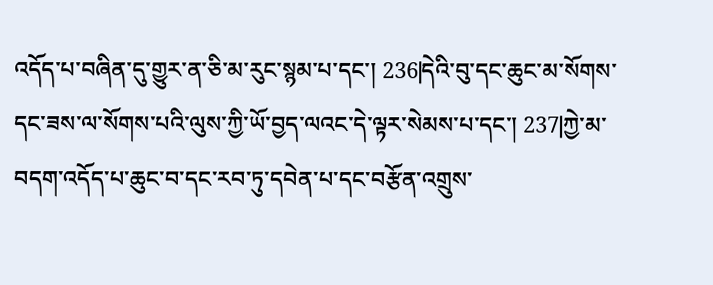འདོད་པ་བཞིན་དུ་གྱུར་ན་ཅི་མ་རུང་སྙམ་པ་དང་། 236|དེའི་བུ་དང་ཆུང་མ་སོགས་དང་ཟས་ལ་སོགས་པའི་ལུས་ཀྱི་ཡོ་བྱད་ལའང་དེ་ལྟར་སེམས་པ་དང་། 237|ཀྱེ་མ་བདག་འདོད་པ་ཆུང་བ་དང་རབ་ཏུ་དབེན་པ་དང་བརྩོན་འགྲུས་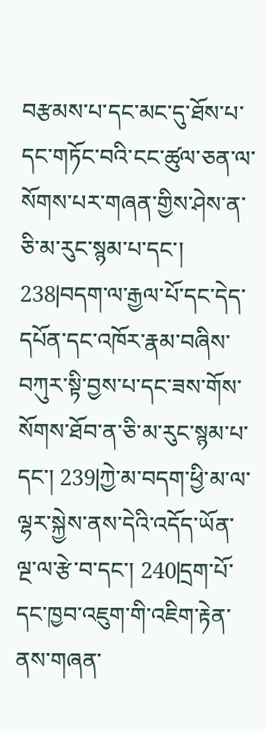བརྩམས་པ་དང་མང་དུ་ཐོས་པ་དང་གཏོང་བའི་ངང་ཚུལ་ཅན་ལ་སོགས་པར་གཞན་གྱིས་ཤེས་ན་ཅི་མ་རུང་སྙམ་པ་དང་། 238|བདག་ལ་རྒྱལ་པོ་དང་དེད་དཔོན་དང་འཁོར་རྣམ་བཞིས་བཀུར་སྟི་བྱས་པ་དང་ཟས་གོས་སོགས་ཐོབ་ན་ཅི་མ་རུང་སྙམ་པ་དང་། 239|ཀྱེ་མ་བདག་ཕྱི་མ་ལ་ལྷར་སྐྱེས་ནས་དེའི་འདོད་ཡོན་ལྔ་ལ་རྩེ་བ་དང་། 240|དྲག་པོ་དང་ཁྱབ་འཇུག་གི་འཇིག་རྟེན་ནས་གཞན་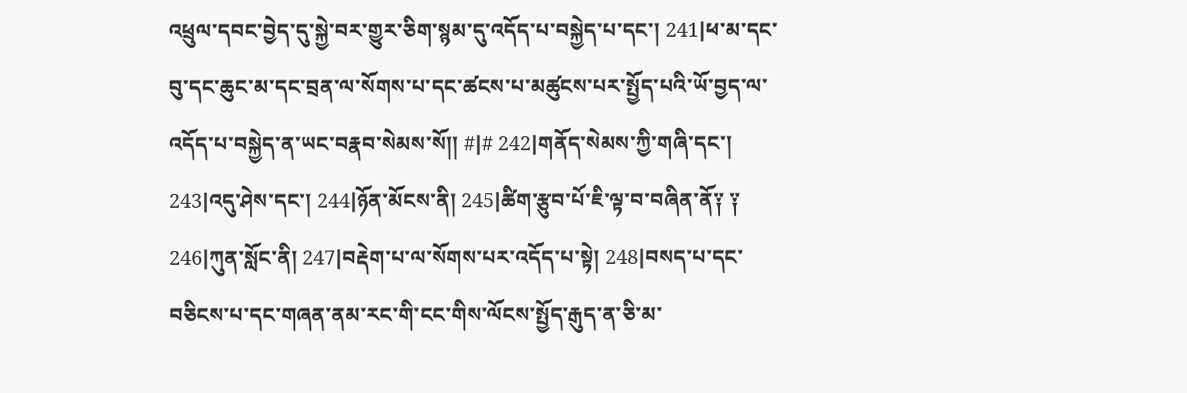འཕྲུལ་དབང་བྱེད་དུ་སྐྱེ་བར་གྱུར་ཅིག་སྙམ་དུ་འདོད་པ་བསྐྱེད་པ་དང་། 241|ཕ་མ་དང་བུ་དང་ཆུང་མ་དང་བྲན་ལ་སོགས་པ་དང་ཚངས་པ་མཚུངས་པར་སྤྱོད་པའི་ཡོ་བྱད་ལ་འདོད་པ་བསྐྱེད་ན་ཡང་བརྣབ་སེམས་སོ།། #|# 242|གནོད་སེམས་ཀྱི་གཞི་དང་། 243|འདུ་ཤེས་དང་། 244|ཉོན་མོངས་ནི། 245|ཚིག་རྩུབ་པོ་ཇི་ལྟ་བ་བཞིན་ནོ༑ ༑ 246|ཀུན་སློང་ནི། 247|བརྡེག་པ་ལ་སོགས་པར་འདོད་པ་སྟེ། 248|བསད་པ་དང་བཅིངས་པ་དང་གཞན་ནམ་རང་གི་ངང་གིས་ལོངས་སྤྱོད་རྒུད་ན་ཅི་མ་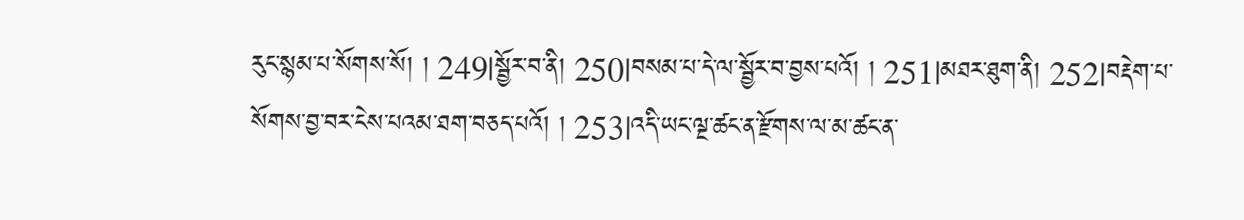རུང་སྙམ་པ་སོགས་སོ། ། 249|སྦྱོར་བ་ནི། 250|བསམ་པ་དེ་ལ་སྦྱོར་བ་བྱས་པའོ། ། 251|མཐར་ཐུག་ནི། 252|བརྡེག་པ་སོགས་བྱ་བར་ངེས་པའམ་ཐག་བཅད་པའོ། ། 253|འདི་ཡང་ལྔ་ཚང་ན་རྫོགས་ལ་མ་ཚང་ན་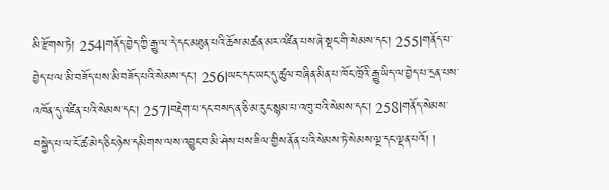མི་རྫོགས་ཏེ། 254|གནོད་བྱེད་ཀྱི་རྒྱུ་ལ་དེ་དང་མཐུན་པའི་ཆོས་མཚན་མར་འཛིན་པས་ཞེ་སྡང་གི་སེམས་དང་། 255|གནོད་པ་བྱེད་པ་ལ་མི་བཟོད་པས་མི་བཟོད་པའི་སེམས་དང་། 256|ཡང་དང་ཡང་དུ་ཚུལ་བཞིན་མིན་པ་ཁོང་ཁྲོའི་རྒྱུ་ཡིད་ལ་བྱེད་པ་དྲན་པས་འཁོན་དུ་འཛིན་པའི་སེམས་དང་། 257|བརྡེག་པ་དང་བསད་ན་ཅི་མ་རུང་སྙམ་པ་འཁུ་བའི་སེམས་དང་། 258|གནོད་སེམས་བསྐྱེད་པ་ལ་ངོ་ཚ་མེད་ཅིང་ཉེས་དམིགས་ལས་འབྱུང་བ་མི་ཤེས་པས་ཟིལ་གྱིས་ནོན་པའི་སེམས་ཏེ་སེམས་ལྔ་དང་ལྡན་པའོ། །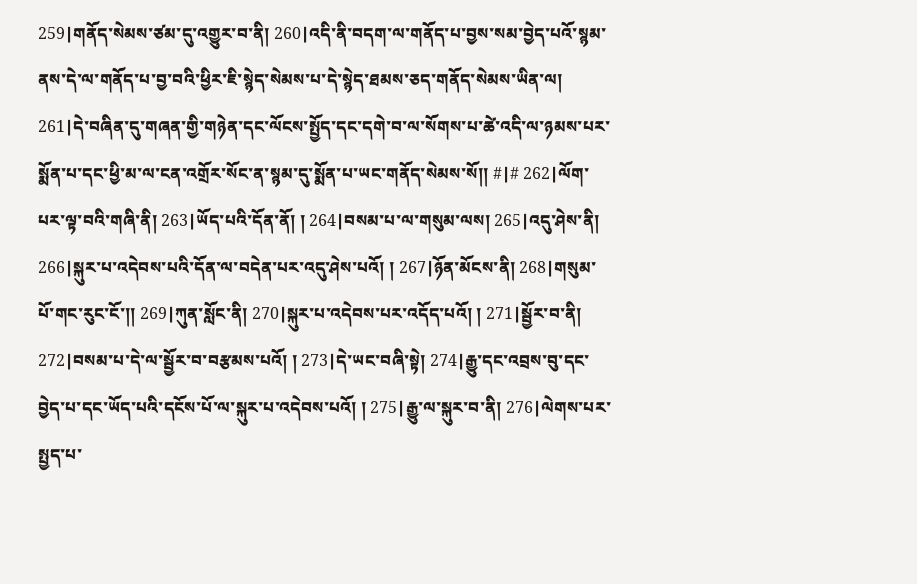259|གནོད་སེམས་ཙམ་དུ་འགྱུར་བ་ནི། 260|འདི་ནི་བདག་ལ་གནོད་པ་བྱས་སམ་བྱེད་པའོ་སྙམ་ནས་དེ་ལ་གནོད་པ་བྱ་བའི་ཕྱིར་ཇི་སྙེད་སེམས་པ་དེ་སྙེད་ཐམས་ཅད་གནོད་སེམས་ཡིན་ལ། 261|དེ་བཞིན་དུ་གཞན་གྱི་གཉེན་དང་ལོངས་སྤྱོད་དང་དགེ་བ་ལ་སོགས་པ་ཚེ་འདི་ལ་ཉམས་པར་སྨོན་པ་དང་ཕྱི་མ་ལ་ངན་འགྲོར་སོང་ན་སྙམ་དུ་སྨོན་པ་ཡང་གནོད་སེམས་སོ།། #|# 262|ལོག་པར་ལྟ་བའི་གཞི་ནི། 263|ཡོད་པའི་དོན་ནོ། ། 264|བསམ་པ་ལ་གསུམ་ལས། 265|འདུ་ཤེས་ནི། 266|སྐུར་པ་འདེབས་པའི་དོན་ལ་བདེན་པར་འདུ་ཤེས་པའོ། ། 267|ཉོན་མོངས་ནི། 268|གསུམ་པོ་གང་རུང་ངོ་།། 269|ཀུན་སློང་ནི། 270|སྐུར་པ་འདེབས་པར་འདོད་པའོ། ། 271|སྦྱོར་བ་ནི། 272|བསམ་པ་དེ་ལ་སྦྱོར་བ་བརྩམས་པའོ། ། 273|དེ་ཡང་བཞི་སྟེ། 274|རྒྱུ་དང་འབྲས་བུ་དང་བྱེད་པ་དང་ཡོད་པའི་དངོས་པོ་ལ་སྐུར་པ་འདེབས་པའོ། ། 275|རྒྱུ་ལ་སྐུར་བ་ནི། 276|ལེགས་པར་སྤྱད་པ་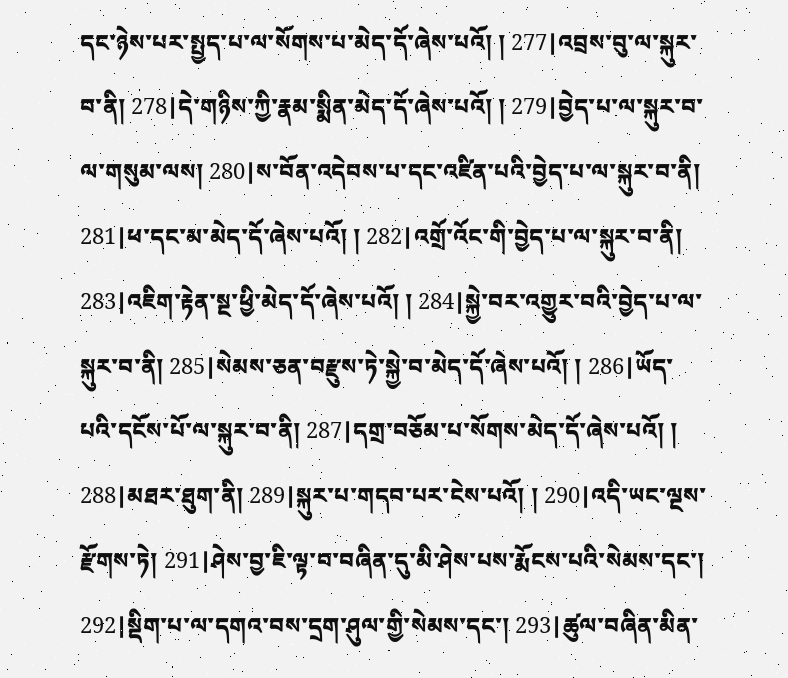དང་ཉེས་པར་སྤྱད་པ་ལ་སོགས་པ་མེད་དོ་ཞེས་པའོ། ། 277|འབྲས་བུ་ལ་སྐུར་བ་ནི། 278|དེ་གཉིས་ཀྱི་རྣམ་སྨིན་མེད་དོ་ཞེས་པའོ། ། 279|བྱེད་པ་ལ་སྐུར་བ་ལ་གསུམ་ལས། 280|ས་བོན་འདེབས་པ་དང་འཛིན་པའི་བྱེད་པ་ལ་སྐུར་བ་ནི། 281|ཕ་དང་མ་མེད་དོ་ཞེས་པའོ། ། 282|འགྲོ་འོང་གི་བྱེད་པ་ལ་སྐུར་བ་ནི། 283|འཇིག་རྟེན་སྔ་ཕྱི་མེད་དོ་ཞེས་པའོ། ། 284|སྐྱེ་བར་འགྱུར་བའི་བྱེད་པ་ལ་སྐུར་བ་ནི། 285|སེམས་ཅན་བརྫུས་ཏེ་སྐྱེ་བ་མེད་དོ་ཞེས་པའོ། ། 286|ཡོད་པའི་དངོས་པོ་ལ་སྐུར་བ་ནི། 287|དགྲ་བཅོམ་པ་སོགས་མེད་དོ་ཞེས་པའོ། ། 288|མཐར་ཐུག་ནི། 289|སྐུར་པ་གདབ་པར་ངེས་པའོ། ། 290|འདི་ཡང་ལྔས་རྫོགས་ཏེ། 291|ཤེས་བྱ་ཇི་ལྟ་བ་བཞིན་དུ་མི་ཤེས་པས་རྨོངས་པའི་སེམས་དང་། 292|སྡིག་པ་ལ་དགའ་བས་དྲག་ཤུལ་གྱི་སེམས་དང་། 293|ཚུལ་བཞིན་མིན་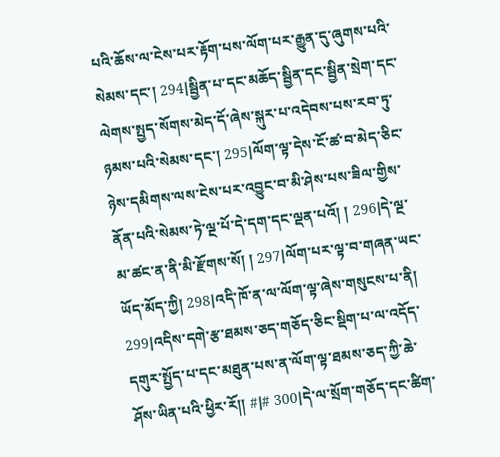པའི་ཆོས་ལ་ངེས་པར་རྟོག་པས་ལོག་པར་རྒྱུན་དུ་ཞུགས་པའི་སེམས་དང་། 294|སྦྱིན་པ་དང་མཆོད་སྦྱིན་དང་སྦྱིན་སྲེག་དང་ལེགས་སྤྱད་སོགས་མེད་དོ་ཞེས་སྐུར་པ་འདེབས་པས་རབ་ཏུ་ཉམས་པའི་སེམས་དང་། 295|ལོག་ལྟ་དེས་ངོ་ཚ་བ་མེད་ཅིང་ཉེས་དམིགས་ལས་ངེས་པར་འབྱུང་བ་མི་ཤེས་པས་ཟིལ་གྱིས་ནོན་པའི་སེམས་ཏེ་ལྔ་པོ་དེ་དག་དང་ལྡན་པའོ། ། 296|དེ་ལྔ་མ་ཚང་ན་ནི་མི་རྫོགས་སོ། ། 297|ལོག་པར་ལྟ་བ་གཞན་ཡང་ཡོད་མོད་ཀྱི། 298|འདི་ཁོ་ན་ལ་ལོག་ལྟ་ཞེས་གསུངས་པ་ནི། 299|འདིས་དགེ་རྩ་ཐམས་ཅད་གཅོད་ཅིང་སྡིག་པ་ལ་འདོད་དགུར་སྤྱོད་པ་དང་མཐུན་པས་ན་ལོག་ལྟ་ཐམས་ཅད་ཀྱི་ཆེ་ཤོས་ཡིན་པའི་ཕྱིར་རོ།། #|# 300|དེ་ལ་སྲོག་གཅོད་དང་ཚིག་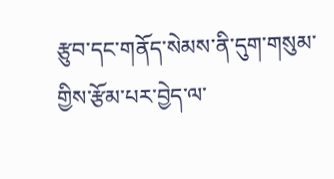རྩུབ་དང་གནོད་སེམས་ནི་དུག་གསུམ་གྱིས་རྩོམ་པར་བྱེད་ལ་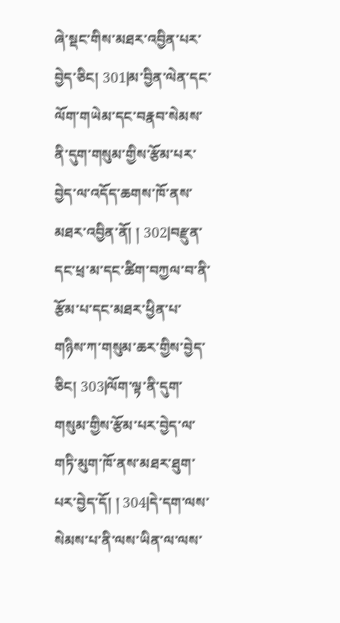ཞེ་སྡང་གིས་མཐར་འབྱིན་པར་བྱེད་ཅིང། 301|མ་བྱིན་ལེན་དང་ལོག་གཡེམ་དང་བརྣབ་སེམས་ནི་དུག་གསུམ་གྱིས་རྩོམ་པར་བྱེད་ལ་འདོད་ཆགས་ཁོ་ནས་མཐར་འབྱིན་ནོ། ། 302|བརྫུན་དང་ཕྲ་མ་དང་ཚིག་བཀྱལ་བ་ནི་རྩོམ་པ་དང་མཐར་ཕྱིན་པ་གཉིས་ཀ་གསུམ་ཆར་གྱིས་བྱེད་ཅིང། 303|ལོག་ལྟ་ནི་དུག་གསུམ་གྱིས་རྩོམ་པར་བྱེད་ལ་གཏི་མུག་ཁོ་ནས་མཐར་ཐུག་པར་བྱེད་དོ། ། 304|དེ་དག་ལས་སེམས་པ་ནི་ལས་ཡིན་ལ་ལས་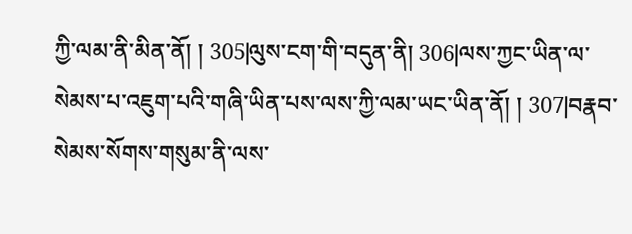ཀྱི་ལམ་ནི་མིན་ནོ། ། 305|ལུས་ངག་གི་བདུན་ནི། 306|ལས་ཀྱང་ཡིན་ལ་སེམས་པ་འཇུག་པའི་གཞི་ཡིན་པས་ལས་ཀྱི་ལམ་ཡང་ཡིན་ནོ། ། 307|བརྣབ་སེམས་སོགས་གསུམ་ནི་ལས་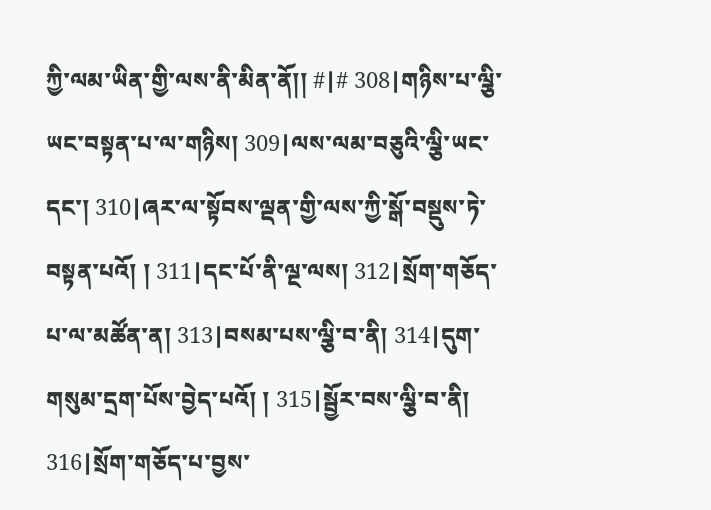ཀྱི་ལམ་ཡིན་གྱི་ལས་ནི་མིན་ནོ།། #|# 308|གཉིས་པ་ལྕི་ཡང་བསྟན་པ་ལ་གཉིས། 309|ལས་ལམ་བཅུའི་ལྕི་ཡང་དང་། 310|ཞར་ལ་སྟོབས་ལྡན་གྱི་ལས་ཀྱི་སྒོ་བསྡུས་ཏེ་བསྟན་པའོ། ། 311|དང་པོ་ནི་ལྔ་ལས། 312|སྲོག་གཅོད་པ་ལ་མཚོན་ན། 313|བསམ་པས་ལྕི་བ་ནི། 314|དུག་གསུམ་དྲག་པོས་བྱེད་པའོ། ། 315|སྦྱོར་བས་ལྕི་བ་ནི། 316|སྲོག་གཅོད་པ་བྱས་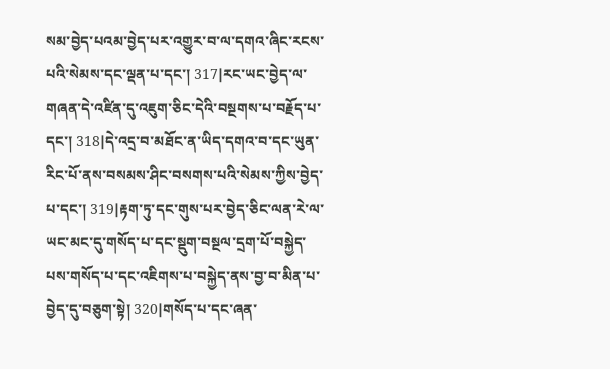སམ་བྱེད་པའམ་བྱེད་པར་འགྱུར་བ་ལ་དགའ་ཞིང་རངས་པའི་སེམས་དང་ལྡན་པ་དང་། 317|རང་ཡང་བྱེད་ལ་གཞན་དེ་འཛིན་དུ་འཇུག་ཅིང་དེའི་བསྔགས་པ་བརྗོད་པ་དང་། 318|དེ་འདྲ་བ་མཐོང་ན་ཡིད་དགའ་བ་དང་ཡུན་རིང་པོ་ནས་བསམས་ཤིང་བསགས་པའི་སེམས་ཀྱིས་བྱེད་པ་དང་། 319|རྟག་ཏུ་དང་གུས་པར་བྱེད་ཅིང་ལན་རེ་ལ་ཡང་མང་དུ་གསོད་པ་དང་སྡུག་བསྔལ་དྲག་པོ་བསྐྱེད་པས་གསོད་པ་དང་འཇིགས་པ་བསྐྱེད་ནས་བྱ་བ་མིན་པ་བྱེད་དུ་བཅུག་སྟེ། 320|གསོད་པ་དང་ཞན་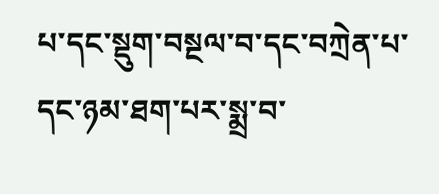པ་དང་སྡུག་བསྔལ་བ་དང་བཀྲེན་པ་དང་ཉམ་ཐག་པར་སྨྲ་བ་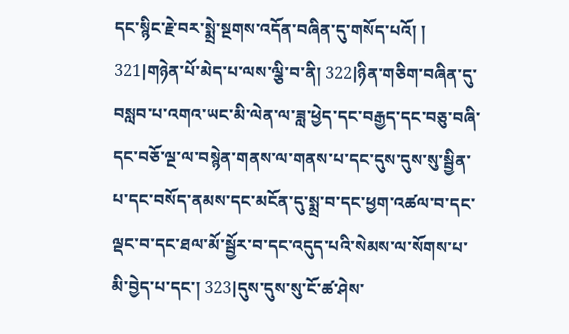དང་སྙིང་རྗེ་བར་སྨྲེ་སྔགས་འདོན་བཞིན་དུ་གསོད་པའོ། ། 321|གཉེན་པོ་མེད་པ་ལས་ལྕི་བ་ནི། 322|ཉིན་གཅིག་བཞིན་དུ་བསླབ་པ་འགའ་ཡང་མི་ལེན་ལ་ཟླ་ཕྱེད་དང་བརྒྱད་དང་བཅུ་བཞི་དང་བཅོ་ལྔ་ལ་བསྙེན་གནས་ལ་གནས་པ་དང་དུས་དུས་སུ་སྦྱིན་པ་དང་བསོད་ནམས་དང་མངོན་དུ་སྨྲ་བ་དང་ཕྱག་འཚལ་བ་དང་ལྡང་བ་དང་ཐལ་མོ་སྦྱོར་བ་དང་འདུད་པའི་སེམས་ལ་སོགས་པ་མི་བྱེད་པ་དང་། 323|དུས་དུས་སུ་ངོ་ཚ་ཤེས་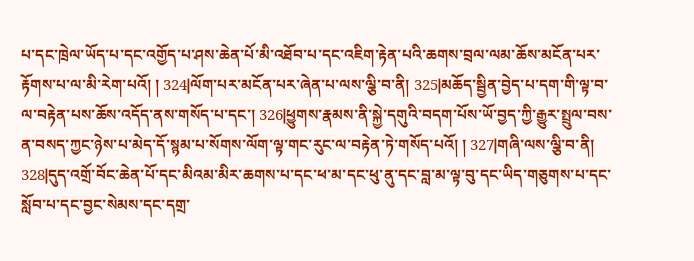པ་དང་ཁྲེལ་ཡོད་པ་དང་འགྱོད་པ་ཤས་ཆེན་པོ་མི་འཐོབ་པ་དང་འཇིག་རྟེན་པའི་ཆགས་བྲལ་ལམ་ཆོས་མངོན་པར་རྟོགས་པ་ལ་མི་རེག་པའོ། ། 324|ལོག་པར་མངོན་པར་ཞེན་པ་ལས་ལྕི་བ་ནི། 325|མཆོད་སྦྱིན་བྱེད་པ་དག་གི་ལྟ་བ་ལ་བརྟེན་པས་ཆོས་འདོད་ནས་གསོད་པ་དང་། 326|ཕྱུགས་རྣམས་ནི་སྐྱེ་དགུའི་བདག་པོས་ཡོ་བྱད་ཀྱི་རྒྱུར་སྤྲུལ་བས་ན་བསད་ཀྱང་ཉེས་པ་མེད་དོ་སྙམ་པ་སོགས་ལོག་ལྟ་གང་རུང་ལ་བརྟེན་ཏེ་གསོད་པའོ། ། 327|གཞི་ལས་ལྕི་བ་ནི། 328|དུད་འགྲོ་བོང་ཆེན་པོ་དང་མིའམ་མིར་ཆགས་པ་དང་ཕ་མ་དང་ཕུ་ནུ་དང་བླ་མ་ལྟ་བུ་དང་ཡིད་གཅུགས་པ་དང་སློབ་པ་དང་བྱང་སེམས་དང་དགྲ་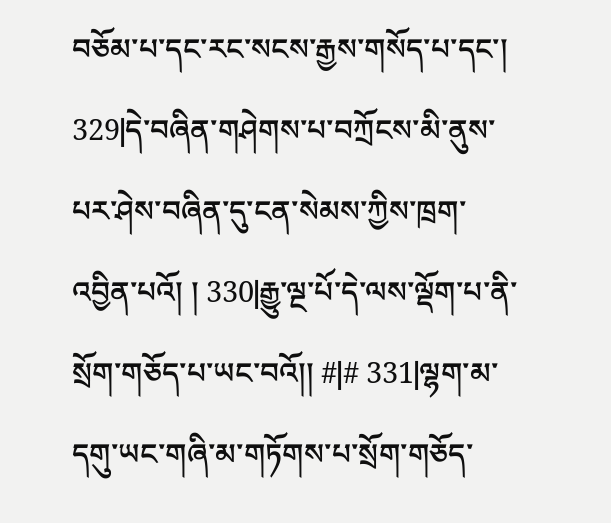བཅོམ་པ་དང་རང་སངས་རྒྱས་གསོད་པ་དང་། 329|དེ་བཞིན་གཤེགས་པ་བཀྲོངས་མི་ནུས་པར་ཤེས་བཞིན་དུ་ངན་སེམས་ཀྱིས་ཁྲག་འབྱིན་པའོ། ། 330|རྒྱུ་ལྔ་པོ་དེ་ལས་ལྡོག་པ་ནི་སྲོག་གཅོད་པ་ཡང་བའོ།། #|# 331|ལྷག་མ་དགུ་ཡང་གཞི་མ་གཏོགས་པ་སྲོག་གཅོད་